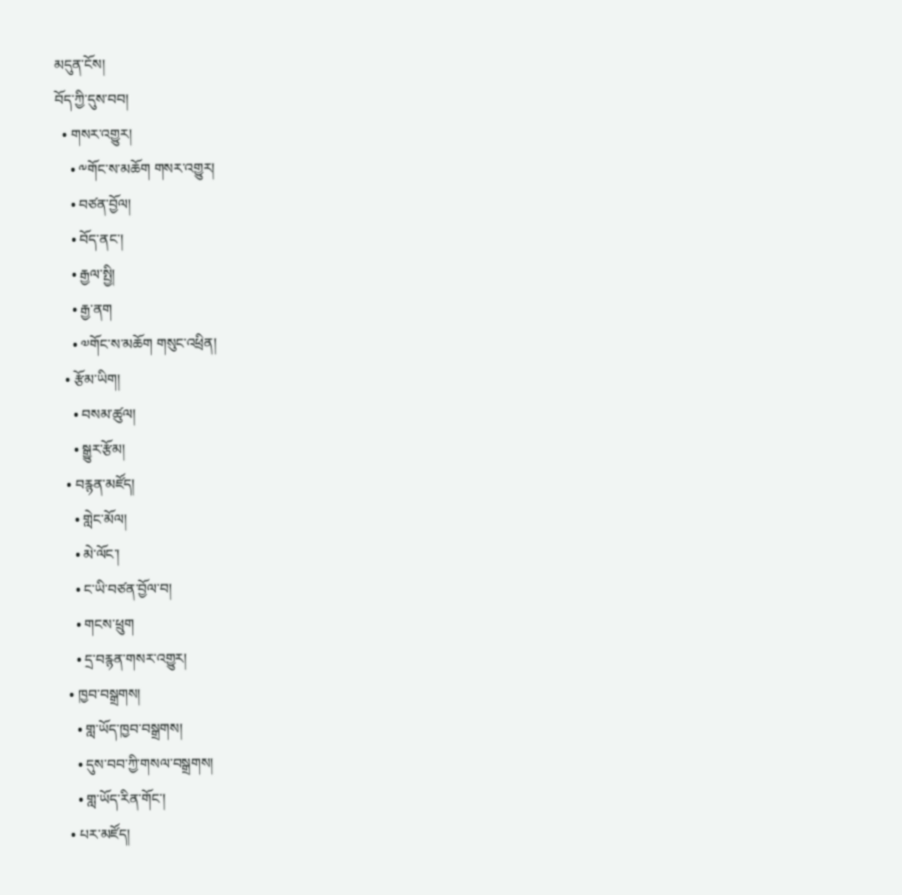མདུན་ངོས།
བོད་ཀྱི་དུས་བབ།
  • གསར་འགྱུར།
    • ༸གོང་ས་མཆོག གསར་འགྱུར།
    • བཙན་བྱོལ།
    • བོད་ནང་།
    • རྒྱལ་སྤྱི།
    • རྒྱ་ནག
    • ༧གོང་ས་མཆོག གསུང་འཕྲིན།
  • རྩོམ་ཡིག།
    • བསམ་ཚུལ།
    • སྒྱུར་རྩོམ།
  • བརྙན་མཛོད།
    • གླེང་མོལ།
    • མེ་ལོང་།
    • ང་ཡི་བཙན་བྱོལ་བ།
    • གངས་ཕྲུག
    • དྲ་བརྙན་གསར་འགྱུར།
  • ཁྱབ་བསྒྲགས།
    • གླ་ཡོད་ཁྱབ་བསྒྲགས།
    • དུས་བབ་ཀྱི་གསལ་བསྒྲགས།
    • གླ་ཡོད་རིན་གོང་།
  • པར་མཛོད།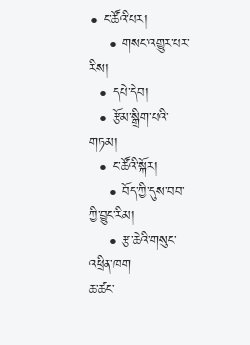• ང་ཚོའི་པར།
    • གསང་འགྱུར་པར་རིས།
  • དཔེ་དེབ།
  • རྩོམ་སྒྲིག་པའི་གཏམ།
  • ང་ཚོའི་སྐོར།
    • བོད་ཀྱི་དུས་བབ་ཀྱི་བྱུང་རིམ།
    • རྩ་ཆེའི་གསུང་འཕྲིན་ཁག
ཆ་ཚང་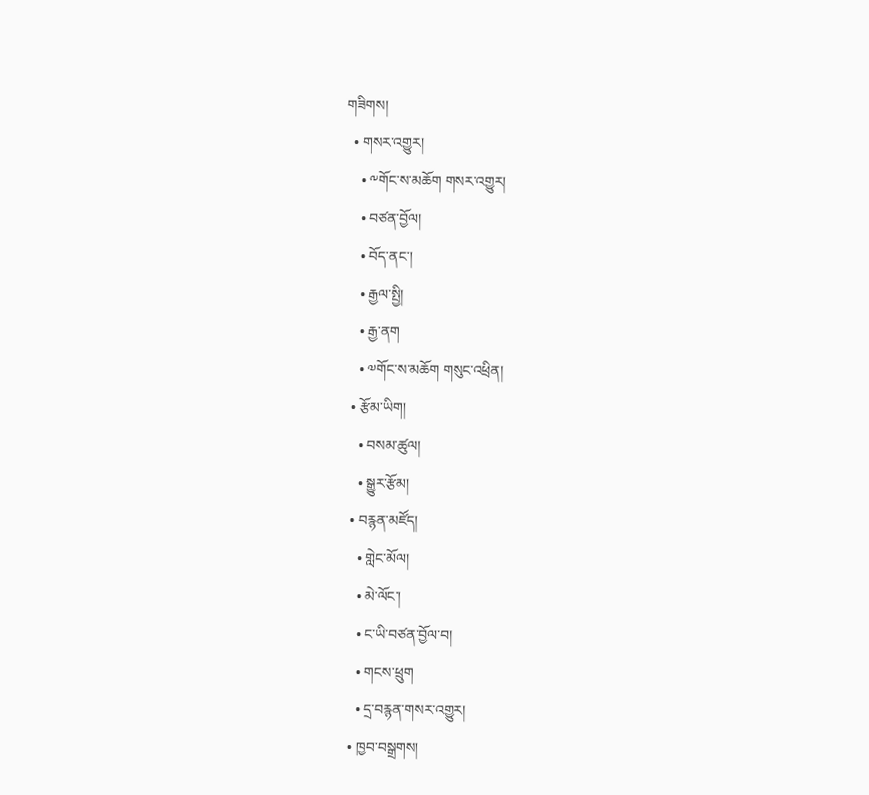གཟིགས།
  • གསར་འགྱུར།
    • ༸གོང་ས་མཆོག གསར་འགྱུར།
    • བཙན་བྱོལ།
    • བོད་ནང་།
    • རྒྱལ་སྤྱི།
    • རྒྱ་ནག
    • ༧གོང་ས་མཆོག གསུང་འཕྲིན།
  • རྩོམ་ཡིག།
    • བསམ་ཚུལ།
    • སྒྱུར་རྩོམ།
  • བརྙན་མཛོད།
    • གླེང་མོལ།
    • མེ་ལོང་།
    • ང་ཡི་བཙན་བྱོལ་བ།
    • གངས་ཕྲུག
    • དྲ་བརྙན་གསར་འགྱུར།
  • ཁྱབ་བསྒྲགས།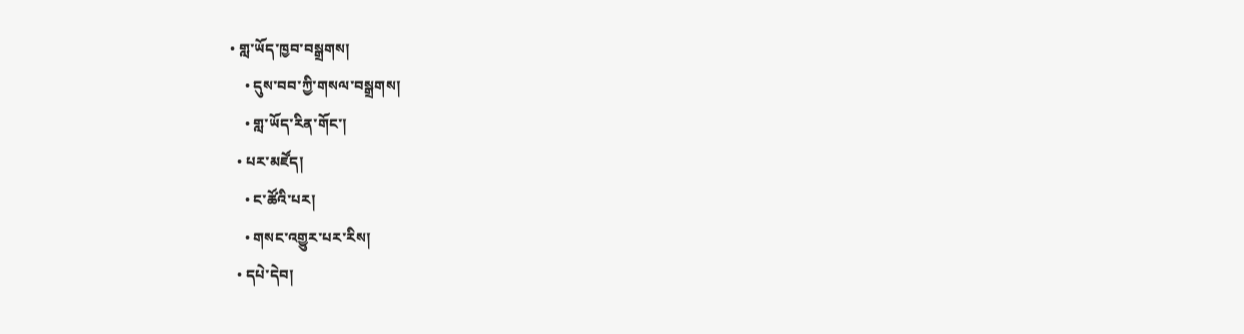• གླ་ཡོད་ཁྱབ་བསྒྲགས།
    • དུས་བབ་ཀྱི་གསལ་བསྒྲགས།
    • གླ་ཡོད་རིན་གོང་།
  • པར་མཛོད།
    • ང་ཚོའི་པར།
    • གསང་འགྱུར་པར་རིས།
  • དཔེ་དེབ།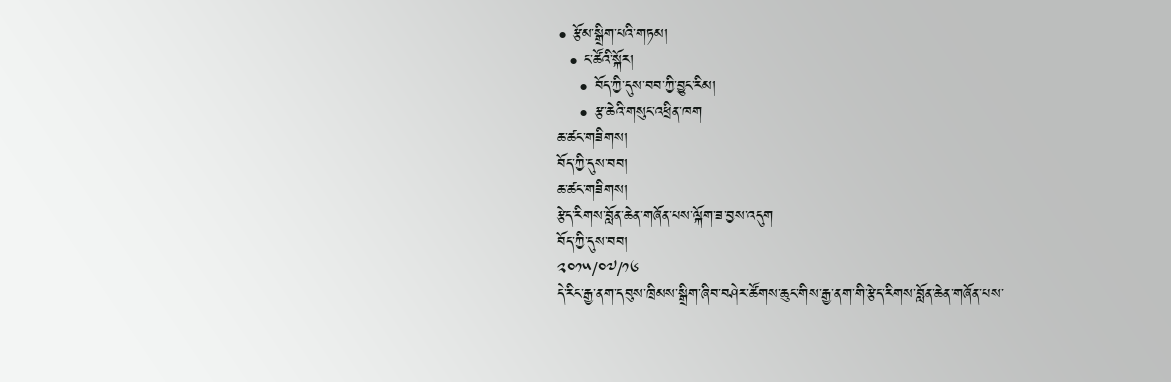• རྩོམ་སྒྲིག་པའི་གཏམ།
  • ང་ཚོའི་སྐོར།
    • བོད་ཀྱི་དུས་བབ་ཀྱི་བྱུང་རིམ།
    • རྩ་ཆེའི་གསུང་འཕྲིན་ཁག
ཆ་ཚང་གཟིགས།
བོད་ཀྱི་དུས་བབ།
ཆ་ཚང་གཟིགས།
རྩེད་རིགས་བློན་ཆེན་གཞོན་པས་ལྐོག་ཟ་བྱས་འདུག
བོད་ཀྱི་དུས་བབ།
༢༠༡༥/༠༧/༡༦
དེ་རིང་རྒྱ་ནག་དབུས་ཁྲིམས་སྒྲིག་ཞིབ་བཤེར་ཚོགས་ཆུང་གིས་རྒྱ་ནག་གི་རྩེད་རིགས་བློན་ཆེན་གཞོན་པས་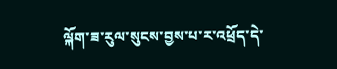ལྐོག་ཟ་རུལ་སུངས་བྱས་པ་ར་འཕྲོད་དེ་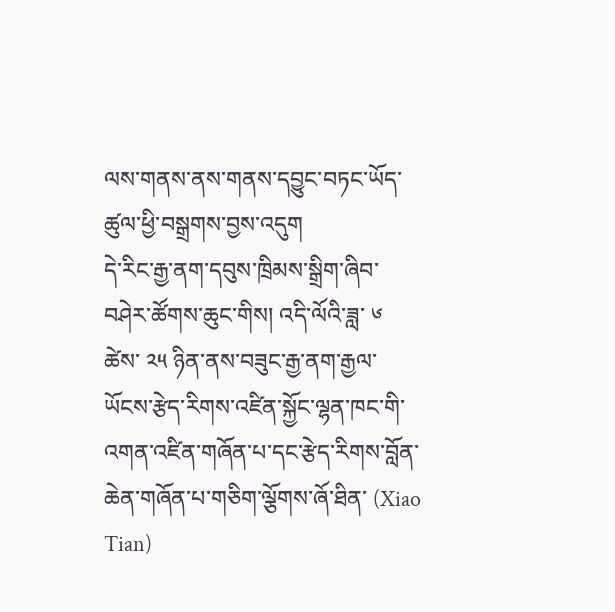ལས་གནས་ནས་གནས་དབྱུང་བཏང་ཡོད་ཚུལ་ཕྱི་བསྒྲགས་བྱས་འདུག
དེ་རིང་རྒྱ་ནག་དབུས་ཁྲིམས་སྒྲིག་ཞིབ་བཤེར་ཚོགས་ཆུང་གིས། འདི་ལོའི་ཟླ་ ༦ ཚེས་ ༢༥ ཉིན་ནས་བཟུང་རྒྱ་ནག་རྒྱལ་ཡོངས་རྩེད་རིགས་འཛིན་སྐྱོང་ལྷན་ཁང་གི་འགན་འཛིན་གཞོན་པ་དང་རྩེད་རིགས་བློན་ཆེན་གཞོན་པ་གཅིག་ལྕོགས་ཞོ་ཐིན་ (Xiao Tian)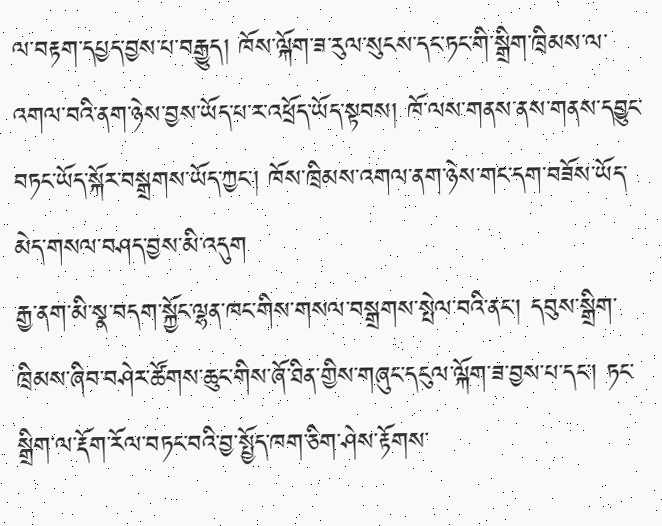ལ་བརྟག་དཔྱད་བྱས་པ་བརྒྱུད། ཁོས་ལྐོག་ཟ་རུལ་སུངས་དང་ཏང་གི་སྒྲིག་ཁྲིམས་ལ་འགལ་བའི་ནག་ཉེས་བྱས་ཡོད་པ་ར་འཕྲོད་ཡོད་སྟབས། ཁོ་ལས་གནས་ནས་གནས་དབྱུང་བཏང་ཡོད་སྐོར་བསྒྲགས་ཡོད་ཀྱང་། ཁོས་ཁྲིམས་འགལ་ནག་ཉེས་གང་དག་བཟོས་ཡོད་མེད་གསལ་བཤད་བྱས་མི་འདུག
རྒྱ་ནག་མི་སྣ་བདག་སྐྱོང་ལྷན་ཁང་གིས་གསལ་བསྒྲགས་སྤེལ་བའི་ནང་། དབུས་སྒྲིག་ཁྲིམས་ཞིབ་བཤེར་ཚོགས་ཆུང་གིས་ཞོ་ཐིན་གྱིས་གཞུང་དངུལ་ལྐོག་ཟ་བྱས་པ་དང་། ཏང་སྒྲིག་ལ་རྡོག་རོལ་བཏང་བའི་བྱ་སྤྱོད་ཁག་ཅིག་ཤེས་རྟོགས་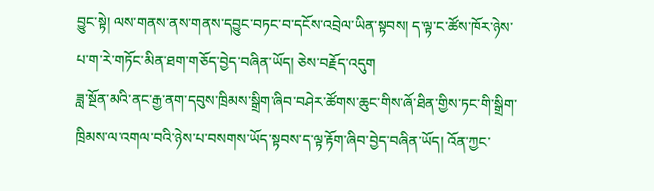བྱུང་སྟེ། ལས་གནས་ནས་གནས་དབྱུང་བཏང་བ་དངོས་འབྲེལ་ཡིན་སྟབས། ད་ལྟ་ང་ཚོས་ཁོར་ཉེས་པ་ག་རེ་གཏོང་མིན་ཐག་གཅོད་བྱེད་བཞིན་ཡོད། ཅེས་བརྗོད་འདུག
ཟླ་སྔོན་མའི་ནང་རྒྱ་ནག་དབུས་ཁྲིམས་སྒྲིག་ཞིབ་བཤེར་ཚོགས་ཆུང་གིས་ཞོ་ཐིན་གྱིས་ཏང་གི་སྒྲིག་ཁྲིམས་ལ་འགལ་བའི་ཉེས་པ་བསགས་ཡོད་སྟབས་ད་ལྟ་རྟོག་ཞིབ་བྱེད་བཞིན་ཡོད། འོན་ཀྱང་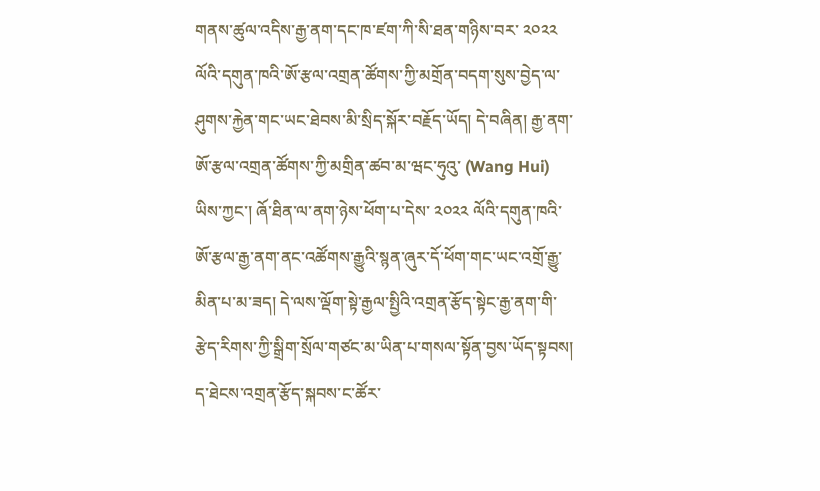གནས་ཚུལ་འདིས་རྒྱ་ནག་དང་ཁ་ཛག་ཀི་སི་ཐན་གཉིས་བར་ ༢༠༢༢ ལོའི་དགུན་ཁའི་ཨོ་རྩལ་འགྲན་ཚོགས་ཀྱི་མགྲོན་བདག་སུས་བྱེད་ལ་ཤུགས་རྐྱེན་གང་ཡང་ཐེབས་མི་སྲིད་སྐོར་བརྗོད་ཡོད། དེ་བཞིན། རྒྱ་ནག་ཨོ་རྩལ་འགྲན་ཚོགས་ཀྱི་མགྲིན་ཚབ་མ་ཝང་ཧུའུ་ (Wang Hui) ཡིས་ཀྱང་། ཞོ་ཐིན་ལ་ནག་ཉེས་ཕོག་པ་དེས་ ༢༠༢༢ ལོའི་དགུན་ཁའི་ཨོ་རྩལ་རྒྱ་ནག་ནང་འཚོགས་རྒྱུའི་སྙན་ཞུར་དོ་ཕོག་གང་ཡང་འགྲོ་རྒྱུ་མིན་པ་མ་ཟད། དེ་ལས་ལྡོག་སྟེ་རྒྱལ་སྤྱིའི་འགྲན་རྩོད་སྟེང་རྒྱ་ནག་གི་རྩེད་རིགས་ཀྱི་སྒྲིག་སྲོལ་གཙང་མ་ཡིན་པ་གསལ་སྟོན་བྱས་ཡོད་སྟབས། ད་ཐེངས་འགྲན་རྩོད་སྐབས་ང་ཚོར་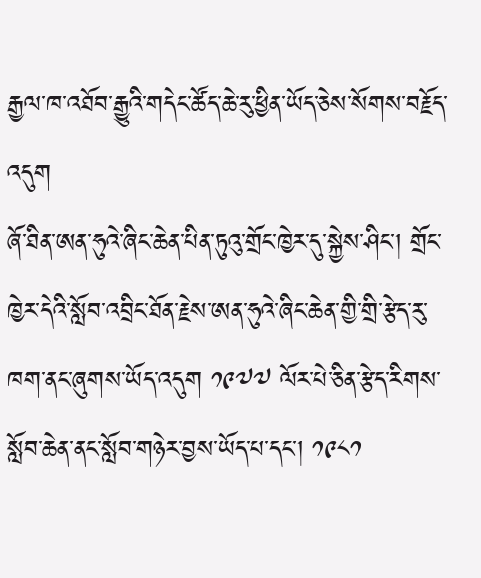རྒྱལ་ཁ་འཐོབ་རྒྱུའི་གདེང་ཚོད་ཆེ་རུ་ཕྱིན་ཡོད་ཅེས་སོགས་བརྗོད་འདུག
ཞོ་ཐིན་ཨན་ཧུའེ་ཞིང་ཆེན་པིན་ཏུའུ་གྲོང་ཁྱེར་དུ་སྐྱེས་ཤིང་། གྲོང་ཁྱེར་དེའི་སློབ་འབྲིང་ཐོན་རྗེས་ཨན་ཧུའེ་ཞིང་ཆེན་གྱི་གྲི་རྩེད་རུ་ཁག་ནང་ཞུགས་ཡོད་འདུག ༡༩༧༧ ལོར་པེ་ཅིན་རྩེད་རིགས་སློབ་ཆེན་ནང་སློབ་གཉེར་བྱས་ཡོད་པ་དང་། ༡༩༨༡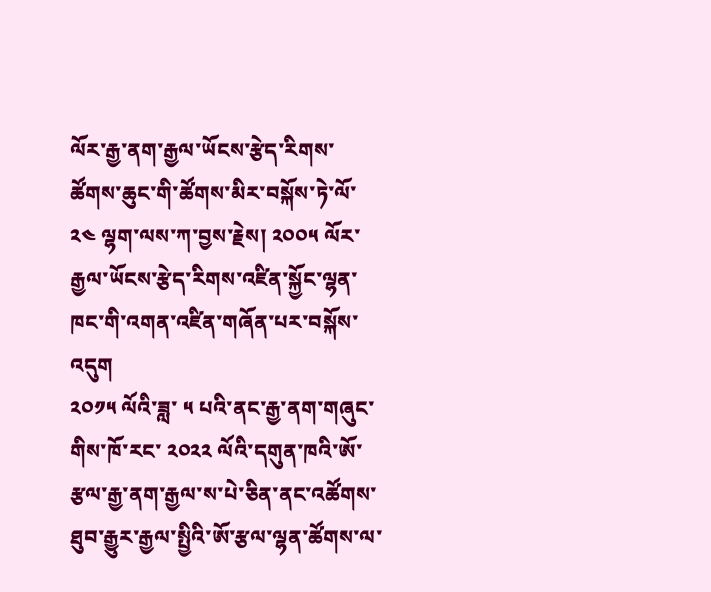ལོར་རྒྱ་ནག་རྒྱལ་ཡོངས་རྩེད་རིགས་ཚོགས་ཆུང་གི་ཚོགས་མིར་བསྐོས་ཏེ་ལོ་ ༢༤ ལྷག་ལས་ཀ་བྱས་རྗེས། ༢༠༠༥ ལོར་རྒྱལ་ཡོངས་རྩེད་རིགས་འཛིན་སྐྱོང་ལྷན་ཁང་གི་འགན་འཛིན་གཞོན་པར་བསྐོས་འདུག
༢༠༡༥ ལོའི་ཟླ་ ༥ པའི་ནང་རྒྱ་ནག་གཞུང་གིས་ཁོ་རང་ ༢༠༢༢ ལོའི་དགུན་ཁའི་ཨོ་རྩལ་རྒྱ་ནག་རྒྱལ་ས་པེ་ཅིན་ནང་འཚོགས་ཐུབ་རྒྱུར་རྒྱལ་སྤྱིའི་ཨོ་རྩལ་ལྷན་ཚོགས་ལ་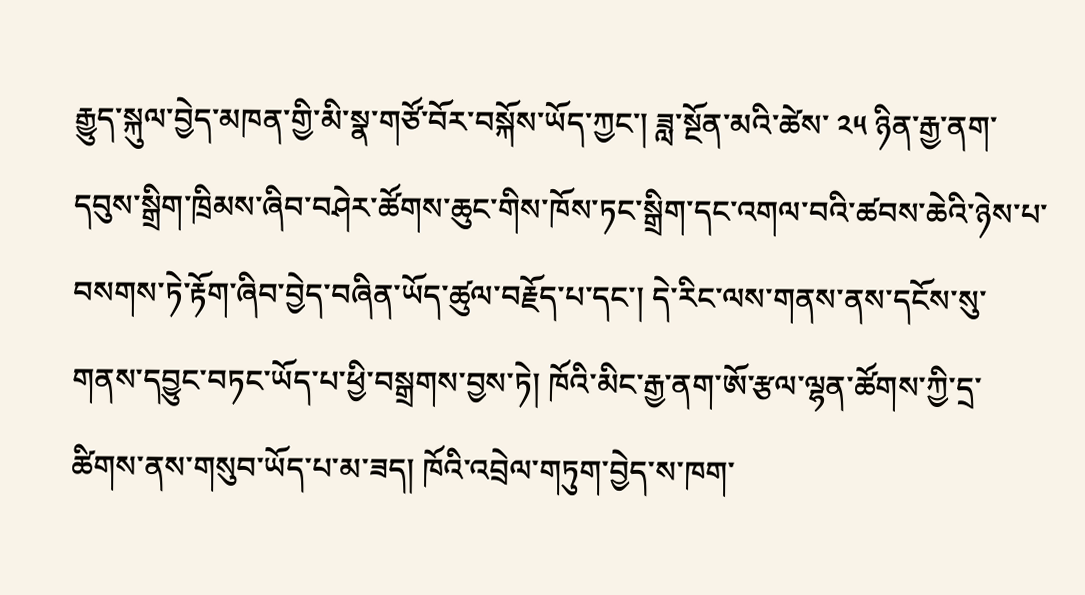རྒྱུད་སྐུལ་བྱེད་མཁན་གྱི་མི་སྣ་གཙོ་བོར་བསྐོས་ཡོད་ཀྱང་། ཟླ་སྔོན་མའི་ཚེས་ ༢༥ ཉིན་རྒྱ་ནག་དབུས་སྒྲིག་ཁྲིམས་ཞིབ་བཤེར་ཚོགས་ཆུང་གིས་ཁོས་ཏང་སྒྲིག་དང་འགལ་བའི་ཚབས་ཆེའི་ཉེས་པ་བསགས་ཏེ་རྟོག་ཞིབ་བྱེད་བཞིན་ཡོད་ཚུལ་བརྗོད་པ་དང་། དེ་རིང་ལས་གནས་ནས་དངོས་སུ་གནས་དབྱུང་བཏང་ཡོད་པ་ཕྱི་བསྒྲགས་བྱས་ཏེ། ཁོའི་མིང་རྒྱ་ནག་ཨོ་རྩལ་ལྷན་ཚོགས་ཀྱི་དྲ་ཚིགས་ནས་གསུབ་ཡོད་པ་མ་ཟད། ཁོའི་འབྲེལ་གཏུག་བྱེད་ས་ཁག་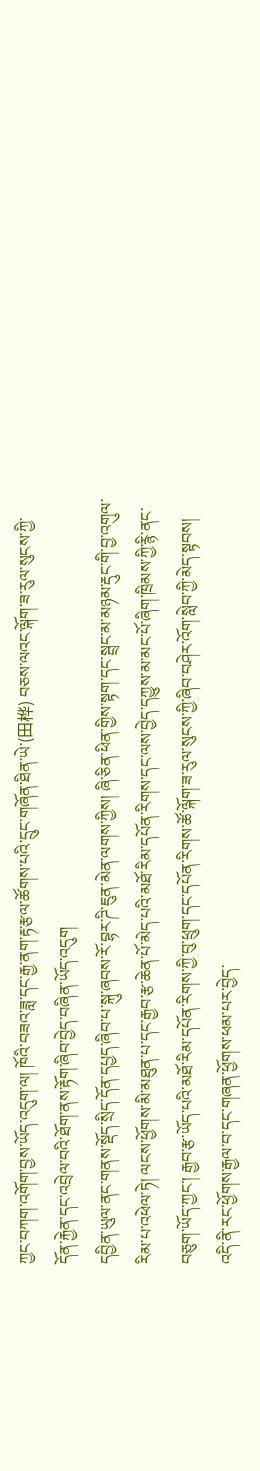ཀྱང་བཀག་འགོག་བྱས་ཡོད་འདུག་ལ། ཁོའི་བཟའ་ཟླ་དང་རྒྱ་ནག་རྟ་རྩལ་ཚོགས་པའི་དྲུང་གཞོན་ཐིན་ཡེ་(田桦) བཅས་ལའང་ལྐོག་ཟ་རུལ་སུངས་ཀྱི་དོན་རྐྱེན་དང་འབྲེལ་བའི་ཐོག་ནས་རྟོག་ཞིབ་བྱེད་བཞིན་ཡོད་འདུག
དབྱིན་ཡུལ་ནང་གནས་སྡོད་སྲིད་དོན་དཔྱད་ཞིབ་པ་སྐུ་ཞབས་རོ་བྷར་ཌི་ཇུན་མེན་ལགས་ཀྱིས། ཞི་ཅིན་ཕིན་གྱིས་སྟག་དང་སྦྲང་མ་མཉམ་རྡུང་གི་བྱ་འགུལ་རིམ་པ་འཕེལ་ཏེ། ལངས་ཕྱོགས་མི་མཐུན་པ་དང་རྒྱབ་རྩ་ཆེན་པོ་མེད་པའི་མཐོ་རིམ་དཔོན་རིགས་དང་ལས་བྱེད་དཀྱུས་མ་མང་པོ་ཞིག་ཁྲིམས་ཀྱི་རྙི་ནང་བཅུག་ཡོད་ཀྱང་། རྒྱབ་རྩ་ཡོད་པའི་མཐོ་རིམ་དཔོན་རིགས་ཀྱི་བུ་ཕྲུག་དང་དཔོན་རིགས་ཚོ་ལྐོག་ཟ་རུལ་སུངས་ཀྱི་ཞིབ་བཤེར་འོག་སླེབ་ཀྱི་མེད་སྟབས། འདི་ནི་རང་ཕྱོགས་རྒྱལ་བ་དང་གཞན་ཕྱོགས་ཕམ་པར་བྱེད་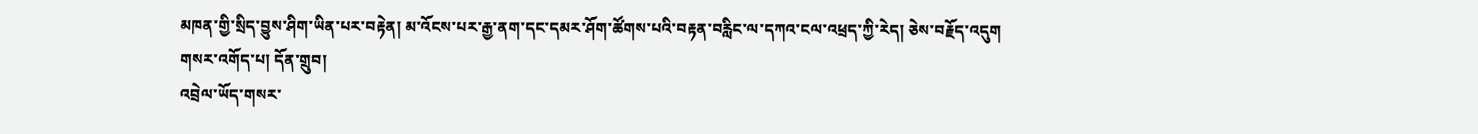མཁན་གྱི་སྲིད་བྱུས་ཤིག་ཡིན་པར་བརྟེན། མ་འོངས་པར་རྒྱ་ནག་དང་དམར་ཤོག་ཚོགས་པའི་བརྟན་བརླིང་ལ་དཀའ་ངལ་འཕྲད་ཀྱི་རེད། ཅེས་བརྗོད་འདུག
གསར་འགོད་པ། དོན་གྲུབ།
འབྲེལ་ཡོད་གསར་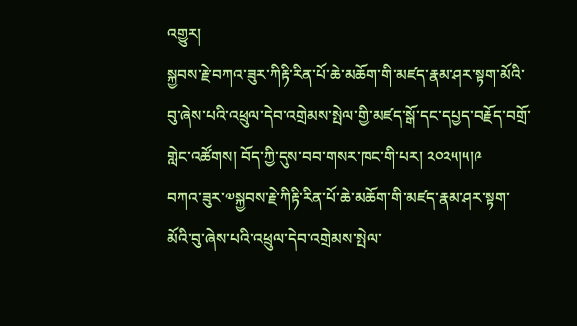འགྱུར།
སྐྱབས་རྗེ་བཀའ་ཟུར་ཀིརྟི་རིན་པོ་ཆེ་མཆོག་གི་མཛད་རྣམ་ཤར་སྟག་མོའི་བུ་ཞེས་པའི་འཕྲུལ་དེབ་འགྲེམས་སྤེལ་གྱི་མཛད་སྒོ་དང་དཔྱད་བརྗོད་བགྲོ་གླེང་འཚོགས། བོད་ཀྱི་དུས་བབ་གསར་ཁང་གི་པར། ༢༠༢༥།༥།༩
བཀའ་ཟུར་༧སྐྱབས་རྗེ་ཀིརྟི་རིན་པོ་ཆེ་མཆོག་གི་མཛད་རྣམ་ཤར་སྟག་མོའི་བུ་ཞེས་པའི་འཕྲུལ་དེབ་འགྲེམས་སྤེལ་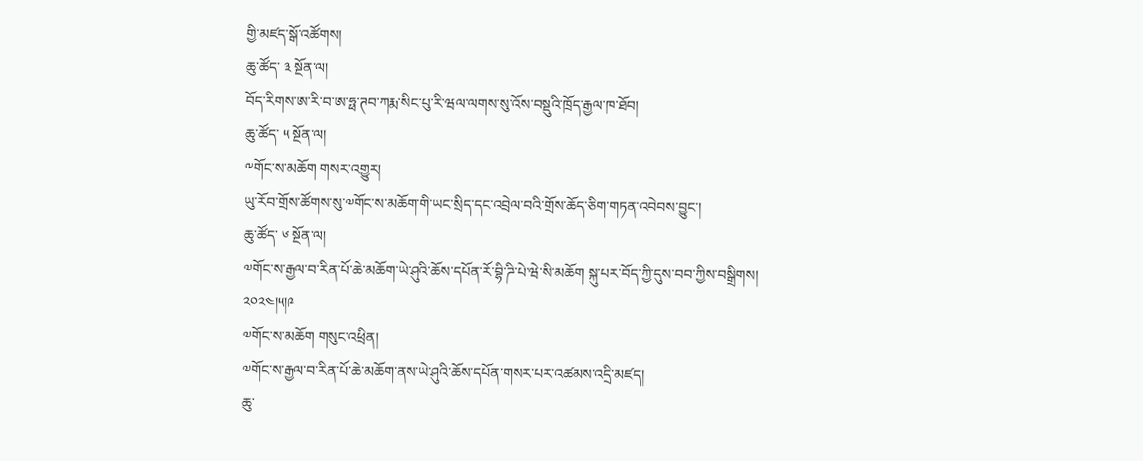གྱི་མཛད་སྒོ་འཚོགས།
ཆུ་ཚོད་ ༣ སྔོན་ལ།
བོད་རིགས་ཨ་རི་བ་ཨ་ཧྥ་ཊབ་ཀརྨ་སིང་པུ་རི་ཝལ་ལགས་སུ་འོས་བསྡུའི་ཁྲོད་རྒྱལ་ཁ་ཐོབ།
ཆུ་ཚོད་ ༥ སྔོན་ལ།
༸གོང་ས་མཆོག གསར་འགྱུར།
ཡུ་རོབ་གྲོས་ཚོགས་སུ་༧གོང་ས་མཆོག་གི་ཡང་སྲིད་དང་འབྲེལ་བའི་གྲོས་ཆོད་ཅིག་གཏན་འབེབས་བྱུང་།
ཆུ་ཚོད་ ༦ སྔོན་ལ།
༧གོང་ས་རྒྱལ་བ་རིན་པོ་ཆེ་མཆོག་ཡེ་ཤུའི་ཆོས་དཔོན་རོ་བྷི་ཌི་པེ་ཝེ་སི་མཆོག སྐུ་པར་བོད་ཀྱི་དུས་བབ་ཀྱིས་བསྒྲིགས། ༢༠༢༤།༥།༩
༧གོང་ས་མཆོག གསུང་འཕྲིན།
༧གོང་ས་རྒྱལ་བ་རིན་པོ་ཆེ་མཆོག་ནས་ཡེ་ཤུའི་ཆོས་དཔོན་གསར་པར་འཚམས་འདྲི་མཛད།
ཆུ་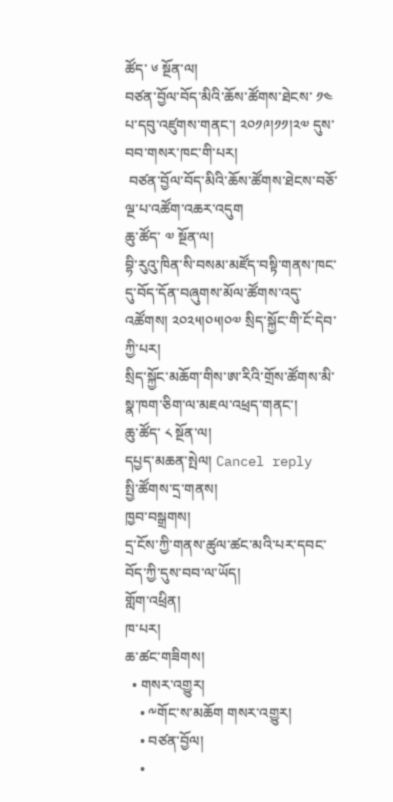ཚོད་ ༦ སྔོན་ལ།
བཙན་བྱོལ་བོད་མིའི་ཆོས་ཚོགས་ཐེངས་ ༡༤ པ་དབུ་འཛུགས་གནང་། ༢༠༡༩།༡༡།༢༧ དུས་བབ་གསར་ཁང་གི་པར།
 བཙན་བྱོལ་བོད་མིའི་ཆོས་ཚོགས་ཐེངས་བཅོ་ལྔ་པ་འཚོག་འཆར་འདུག
ཆུ་ཚོད་ ༧ སྔོན་ལ།
བྷི་རུའུ་ཁིན་སི་བསམ་མཛོད་བསྟི་གནས་ཁང་དུ་བོད་དོན་བཞུགས་མོལ་ཚོགས་འདུ་འཚོགས། ༢༠༢༥།༠༥།༠༧ སྲིད་སྐྱོང་གི་ངོ་དེབ་ཀྱི་པར།
སྲིད་སྐྱོང་མཆོག་གིས་ཨ་རིའི་གྲོས་ཚོགས་མི་སྣ་ཁག་ཅིག་ལ་མཇལ་འཕྲད་གནང་།
ཆུ་ཚོད་ ༨ སྔོན་ལ།
དཔྱད་མཆན་སྤེལ། Cancel reply
སྤྱི་ཚོགས་དྲ་གནས།
ཁྱབ་བསྒྲགས།
དྲ་ངོས་ཀྱི་གནས་ཚུལ་ཚང་མའི་པར་དབང་བོད་ཀྱི་དུས་བབ་ལ་ཡོད།
གློག་འཕྲིན།
ཁ་པར།
ཆ་ཚང་གཟིགས།
  • གསར་འགྱུར།
    • ༸གོང་ས་མཆོག གསར་འགྱུར།
    • བཙན་བྱོལ།
    •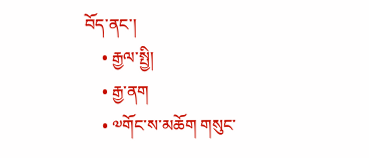བོད་ནང་།
    • རྒྱལ་སྤྱི།
    • རྒྱ་ནག
    • ༧གོང་ས་མཆོག གསུང་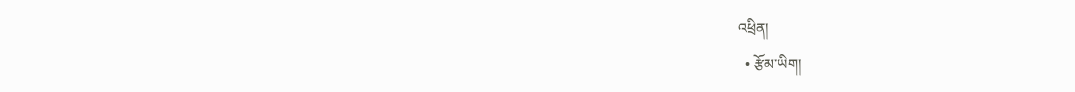འཕྲིན།
  • རྩོམ་ཡིག།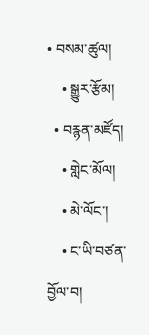• བསམ་ཚུལ།
    • སྒྱུར་རྩོམ།
  • བརྙན་མཛོད།
    • གླེང་མོལ།
    • མེ་ལོང་།
    • ང་ཡི་བཙན་བྱོལ་བ།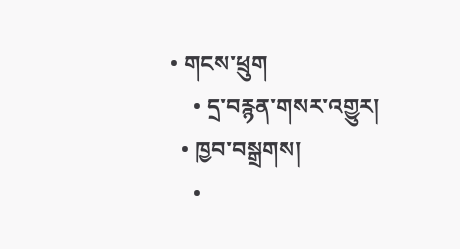• གངས་ཕྲུག
    • དྲ་བརྙན་གསར་འགྱུར།
  • ཁྱབ་བསྒྲགས།
    •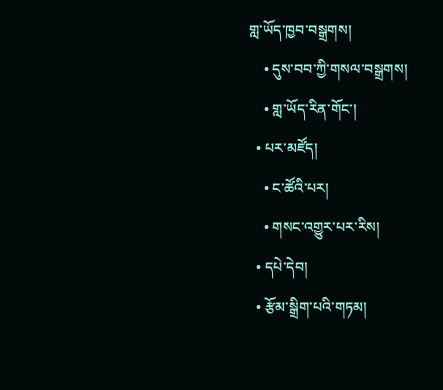གླ་ཡོད་ཁྱབ་བསྒྲགས།
    • དུས་བབ་ཀྱི་གསལ་བསྒྲགས།
    • གླ་ཡོད་རིན་གོང་།
  • པར་མཛོད།
    • ང་ཚོའི་པར།
    • གསང་འགྱུར་པར་རིས།
  • དཔེ་དེབ།
  • རྩོམ་སྒྲིག་པའི་གཏམ།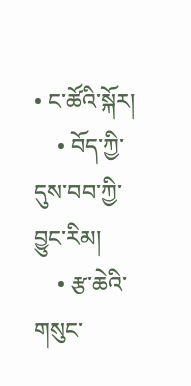• ང་ཚོའི་སྐོར།
    • བོད་ཀྱི་དུས་བབ་ཀྱི་བྱུང་རིམ།
    • རྩ་ཆེའི་གསུང་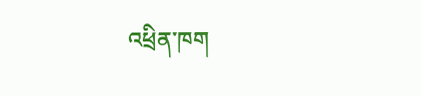འཕྲིན་ཁག